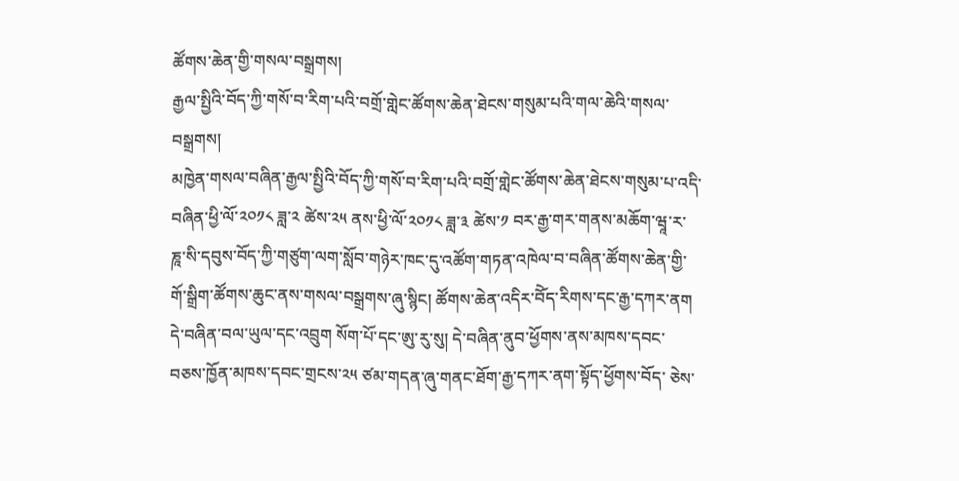ཚོགས་ཆེན་གྱི་གསལ་བསྒྲགས།
རྒྱལ་སྤྱིའི་བོད་ཀྱི་གསོ་བ་རིག་པའི་བགྲོ་གླེང་ཚོགས་ཆེན་ཐེངས་གསུམ་པའི་གལ་ཆེའི་གསལ་བསྒྲགས།
མཁྱེན་གསལ་བཞིན་རྒྱལ་སྤྱིའི་བོད་ཀྱི་གསོ་བ་རིག་པའི་བགྲོ་གླེང་ཚོགས་ཆེན་ཐེངས་གསུམ་པ་འདི་བཞིན་ཕྱི་ལོ་༢༠༡༨ ཟླ་༢ ཚེས་༢༥ ནས་ཕྱི་ལོ་༢༠༡༨ ཟླ་༣ ཚེས་༡ བར་རྒྱ་གར་གནས་མཆོག་ཝཱ་ར་ ཎཱ་སི་དབུས་བོད་ཀྱི་གཙུག་ལག་སློབ་གཉེར་ཁང་དུ་འཚོག་གཏན་འཁེལ་བ་བཞིན་ཚོགས་ཆེན་གྱི་ གོ་སྒྲིག་ཚོགས་ཆུང་ནས་གསལ་བསྒྲགས་ཞུ་སྙིང། ཚོགས་ཆེན་འདིར་བོེད་རིགས་དང་རྒྱ་དཀར་ནག དེ་བཞིན་བལ་ཡུལ་དང་འབྲུག སོག་པོ་དང་ཨུ་རུ་སུ། དེ་བཞིན་ནུབ་ཕྱོགས་ནས་མཁས་དབང་ བཅས་ཁྱོན་མཁས་དབང་གྲངས་༢༥ ཙམ་གདན་ཞུ་གནང་ཐོག་རྒྱ་དཀར་ནག་སྟོད་ཕྱོགས་བོད་ ཅེས་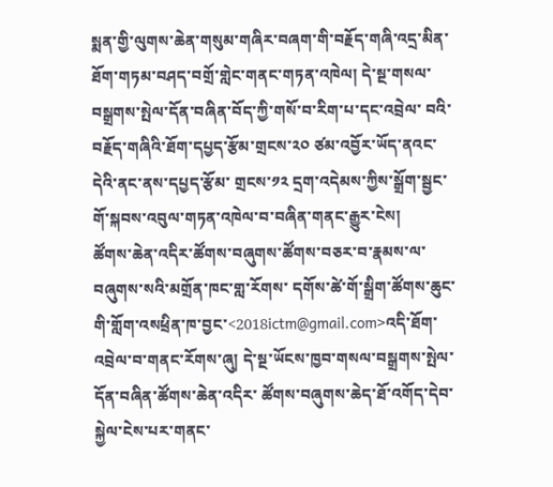སྨན་གྱི་ལུགས་ཆེན་གསུམ་གཞིར་བཞག་གི་བརྗོད་གཞི་འདྲ་མིན་ཐོག་གཏམ་བཤད་བགྲོ་གླེང་གནང་གཏན་འཁེལ། དེ་སྔ་གསལ་བསྒྲགས་སྤེལ་དོན་བཞིན་བོད་ཀྱི་གསོ་བ་རིག་པ་དང་འབྲེལ་ བའི་བརྗོད་གཞིའི་ཐོག་དཔྱད་རྩོམ་གྲངས་༢༠ ཙམ་འབྱོར་ཡོད་ནའང་དེའི་ནང་ནས་དཔྱད་རྩོམ་ གྲངས་༡༢ དྲག་འདེམས་ཀྱིས་སྒྲོག་སྦྱང་གོ་སྐབས་འབུལ་གཏན་འཁེལ་བ་བཞིན་གནང་རྒྱུར་ངེས།
ཚོགས་ཆེན་འདིར་ཚོགས་བཞུགས་ཚོགས་བཅར་བ་རྣམས་ལ་བཞུགས་སའི་མགྲོན་ཁང་གླ་རོགས་ དགོས་ཚེ་གོ་སྒྲིག་ཚོགས་ཆུང་གི་གློག་འསཕྲིན་ཁ་བྱང་<2018ictm@gmail.com>འདི་ཐོག་ འབྲེལ་བ་གནང་རོགས་ཞུ། དེ་སྔ་ཡོངས་ཁྱབ་གསལ་བསྒྲགས་སྤེལ་དོན་བཞིན་ཚོགས་ཆེན་འདིར་ ཚོགས་བཞུགས་ཆེད་ཐོ་འགོད་དེབ་སྐྱེལ་ངེས་པར་གནང་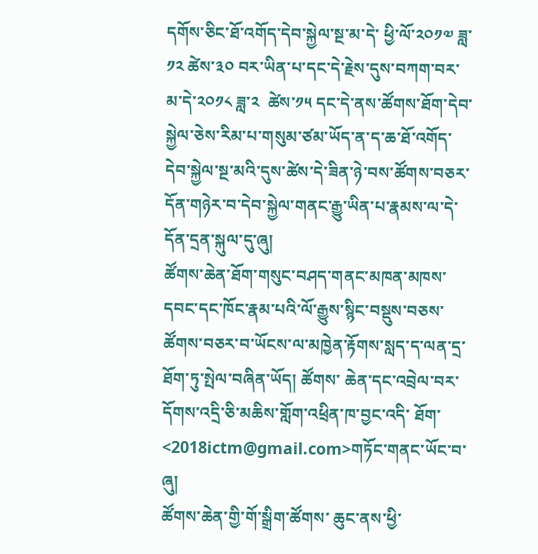དགོས་ཅིང་ཐོ་འགོད་དེབ་སྐྱེལ་སྔ་མ་དེ་ ཕྱི་ལོ་༢༠༡༧ ཟླ་༡༢ ཚེས་༣༠ བར་ཡིན་པ་དང་དེ་རྗེས་དུས་བཀག་བར་མ་དེ་༢༠༡༨ ཟླ་༢  ཚེས་༡༥ དང་དེ་ནས་ཚོགས་ཐོག་དེབ་སྐྱེལ་ཅེས་རིམ་པ་གསུམ་ཙམ་ཡོད་ན་ད་ཆ་ཐོ་འགོད་དེབ་སྐྱེལ་སྔ་མའི་དུས་ཚེས་དེ་ཟིན་ཉེ་བས་ཚོགས་བཅར་དོན་གཉེར་བ་དེབ་སྐྱེལ་གནང་རྒྱུ་ཡིན་པ་རྣམས་ལ་དེ་དོན་དྲན་སྐུལ་དུ་ཞུ།
ཚོགས་ཆེན་ཐོག་གསུང་བཤད་གནང་མཁན་མཁས་དབང་དང་ཁོང་རྣམ་པའི་ལོ་རྒྱུས་སྙིང་བསྡུས་བཅས་ཚོགས་བཅར་བ་ཡོངས་ལ་མཁྱེན་རྟོགས་སླད་ད་ལན་དྲ་ཐོག་ཏུ་སྤེལ་བཞིན་ཡོད། ཚོགས་ ཆེན་དང་འབྲེལ་བར་དོགས་འདྲི་ཅི་མཆིས་གློག་འཕྲིན་ཁ་བྱང་འདི་ ཐོག་<2018ictm@gmail.com>གཏོང་གནང་ཡོང་བ་ཞུ།
ཚོགས་ཆེན་གྱི་གོ་སྒྲིག་ཚོགས་ ཆུང་ནས་ཕྱི་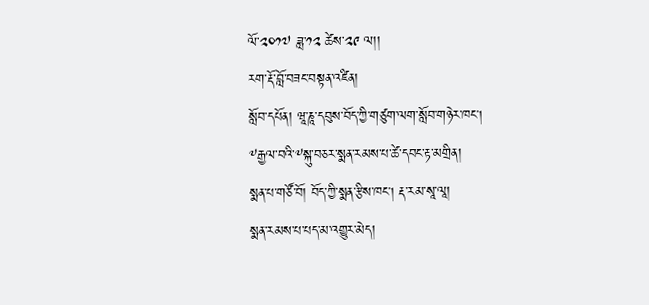ལོ་༢༠༡༧ ཟླ་༡༢ ཚེས་༢༩ ལ།།
རག་རྡོ་བློ་བཟང་བསྟན་འཛིན།
སློབ་དཔོན། ཝཱ་ཎཱ་དབུས་བོད་ཀྱི་གཙུག་ལག་སློབ་གཉེར་ཁང།
༸རྒྱལ་བའི་༸སྐུ་བཅར་སྨན་རམས་པ་ཚེ་དབང་རྟ་མགྲིན།
སྨན་པ་གཙོ་བོ། བོད་ཀྱི་སྨན་རྩིས་ཁང། རྡ་རམ་སཱ་ལཱ།
སྨན་རམས་པ་པད་མ་འགྱུར་མེད།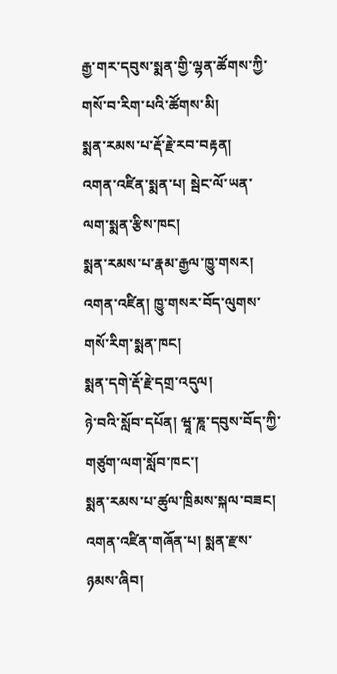རྒྱ་གར་དབུས་སྨན་གྱི་ལྷན་ཚོགས་ཀྱི་གསོ་བ་རིག་པའི་ཚོགས་མི།
སྨན་རམས་པ་རྡོ་རྗེ་རབ་བརྟན།
འགན་འཛིན་སྨན་པ། སྦེང་ལོ་ཡན་ལག་སྨན་རྩིས་ཁང།
སྨན་རམས་པ་རྣམ་རྒྱལ་ཁྱུ་གསར།
འགན་འཛིན། ཁྱུ་གསར་བོད་ལུགས་གསོ་རིག་སྨན་ཁང།
སྨན་དགེ་རྡོ་རྗེ་དགྲ་འདུལ།
ཉེ་བའི་སློབ་དཔོན། ཝཱ་ཎཱ་དབུས་བོད་ཀྱི་གཙུག་ལག་སློབ་ཁང་།
སྨན་རམས་པ་ཚུལ་ཁྲིམས་སྐལ་བཟང།
འགན་འཛིན་གཞོན་པ། སྨན་རྫས་ཉམས་ཞིབ།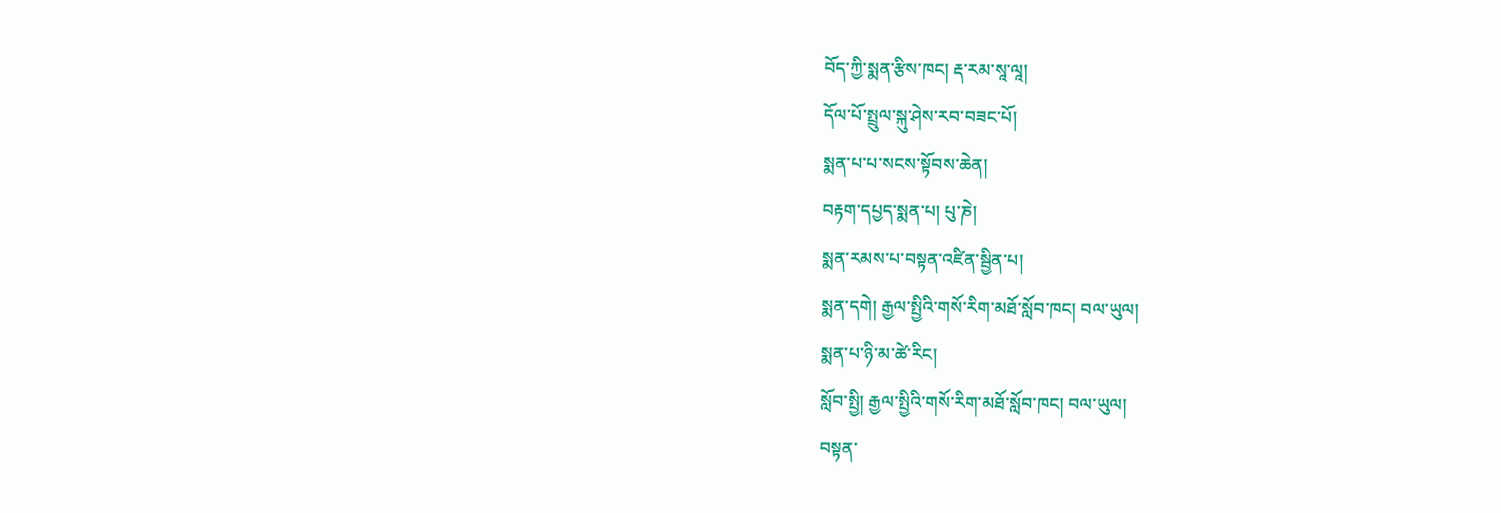བོད་ཀྱི་སྨན་རྩིས་ཁང། རྡ་རམ་སཱ་ལཱ།
དོལ་པོ་སྤྲུལ་སྐུ་ཤེས་རབ་བཟང་པོ།
སྨན་པ་པ་སངས་སྟོབས་ཆེན།
བརྟག་དཔྱད་སྨན་པ། པུ་ཎེ།
སྨན་རམས་པ་བསྟན་འཛིན་སྦྱིན་པ།
སྨན་དགེ། རྒྱལ་སྤྱིའི་གསོ་རིག་མཐོ་སློབ་ཁང། བལ་ཡུལ།
སྨན་པ་ཉི་མ་ཚེ་རིང།
སློབ་སྤྱི། རྒྱལ་སྤྱིའི་གསོ་རིག་མཐོ་སློབ་ཁང། བལ་ཡུལ།
བསྟན་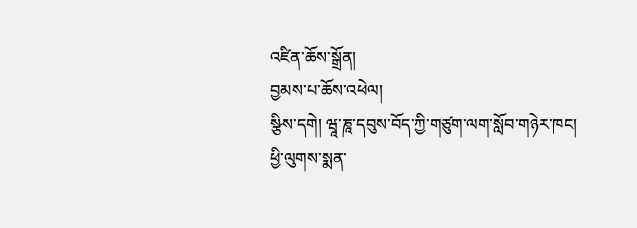འཛིན་ཆོས་སྒྲོན།
བྱམས་པ་ཆོས་འཕེལ།
སྩིས་དགེ། ཝཱ་ཎཱ་དབུས་བོད་ཀྱི་གཙུག་ལག་སློབ་གཉེར་ཁང།
ཕྱི་ལུགས་སྨན་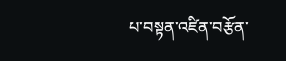པ་བསྟན་འཛིན་བརྩོན་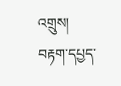འགྲུས།
བརྟག་དཔྱད་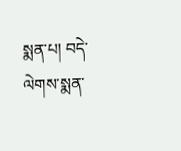སྨན་པ། བདེ་ལེགས་སྨན་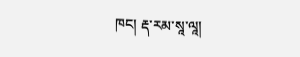ཁང། རྡ་རམ་སཱ་ལཱ།